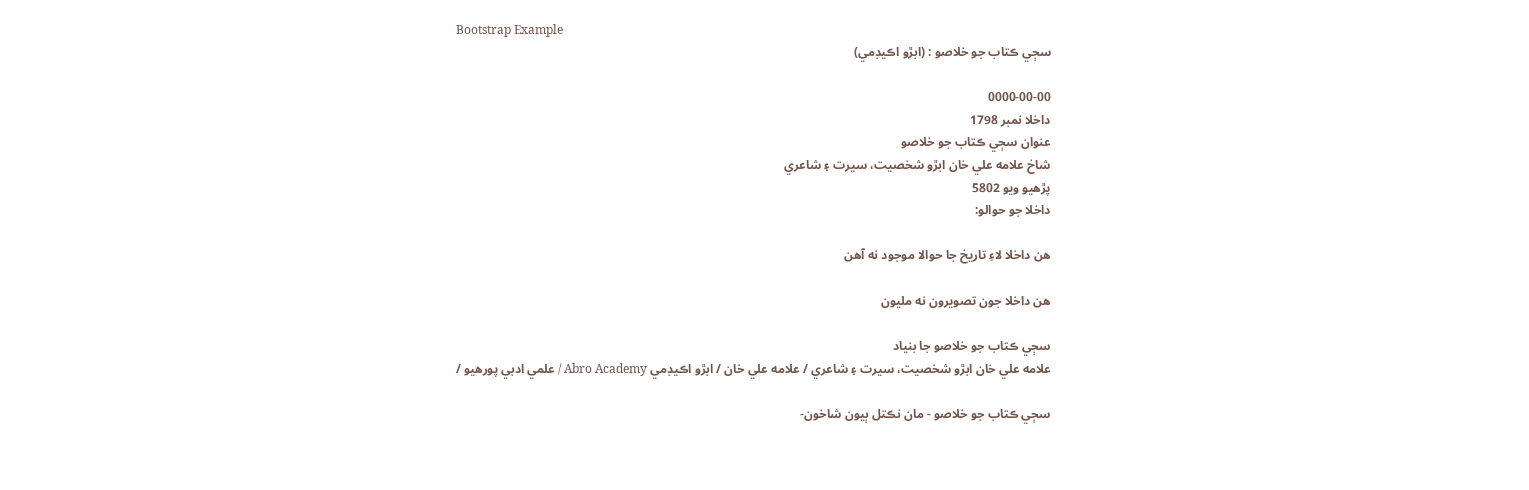Bootstrap Example
سڄي ڪتاب جو خلاصو : (ابڙو اڪيڊمي)

0000-00-00
داخلا نمبر 1798
عنوان سڄي ڪتاب جو خلاصو
شاخ علامه علي خان ابڙو شخصيت، سيرت ۽ شاعري
پڙهيو ويو 5802
داخلا جو حوالو:

هن داخلا لاءِ تاريخ جا حوالا موجود نه آهن

هن داخلا جون تصويرون نه مليون

سڄي ڪتاب جو خلاصو جا بنياد
علامه علي خان ابڙو شخصيت، سيرت ۽ شاعري / علامه علي خان / ابڙو اڪيڊمي Abro Academy / علمي ادبي پورهيو /

سڄي ڪتاب جو خلاصو - مان نڪتل ٻيون شاخون-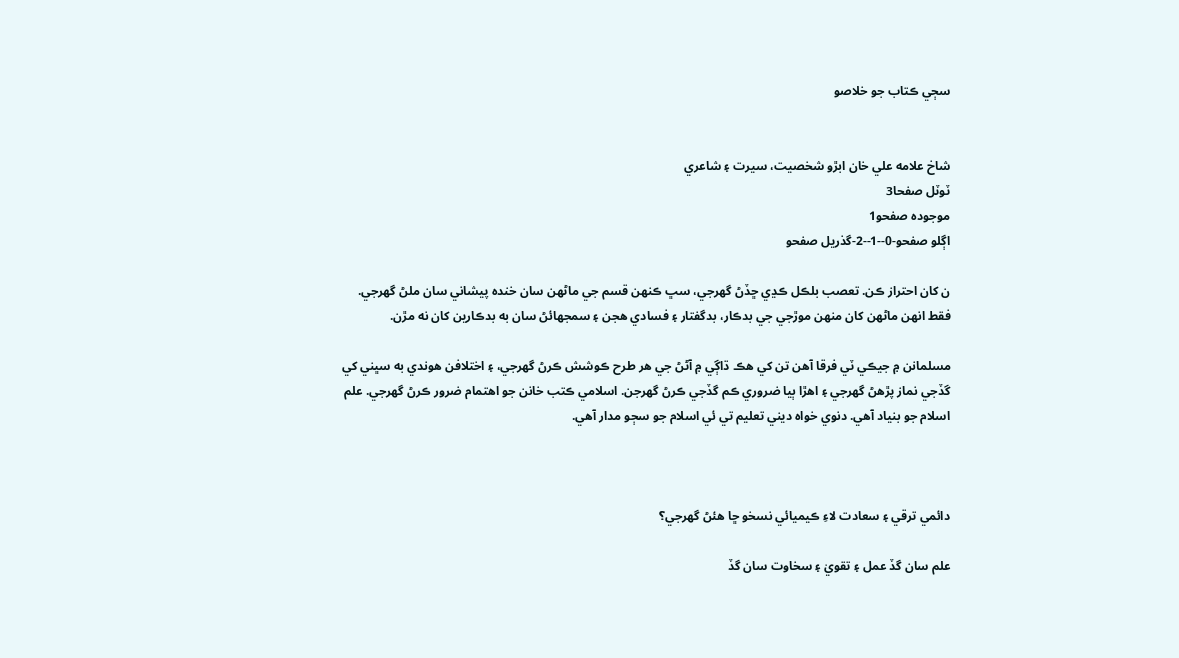سڄي ڪتاب جو خلاصو


شاخ علامه علي خان ابڙو شخصيت، سيرت ۽ شاعري
ٽوٽل صفحا3
موجودہ صفحو1
اڳلو صفحو-0--1--2-گذريل صفحو

ن کان احتراز ڪن. تعصب بلڪل ڪڍي ڇڏڻ گهرجي، سڀ ڪنهن قسم جي ماڻهن سان خنده پيشاني سان ملڻ گهرجي. فقط انهن ماڻهن کان منهن موڙجي جي بدڪار، بدگفتار ۽ فسادي هجن ۽ سمجهائڻ سان به بدڪارين کان نه مڙن.

مسلمانن ۾ جيڪي ٽي فرقا آهن تن کي هڪ ڌاڳي ۾ آڻڻ جي هر طرح ڪوشش ڪرڻ گهرجي، ۽ اختلافن هوندي به سڀني کي گڏجي نماز پڙهڻ گهرجي ۽ اهڙا ٻيا ضروري ڪم گڏجي ڪرڻ گهرجن. اسلامي ڪتب خانن جو اهتمام ضرور ڪرڻ گهرجي. علم اسلام جو بنياد آهي. دنوي خواه ديني تعليم تي ئي اسلام جو سڄو مدار آهي.



دائمي ترقي ۽ سعادت لاءِ ڪيميائي نسخو ڇا هئڻ گهرجي؟

علم سان گڏ عمل ۽ تقويٰ ۽ سخاوت سان گڏ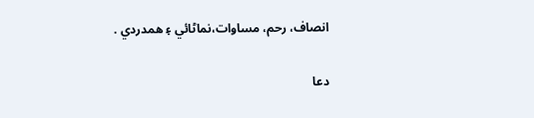انصاف، رحم، مساوات،نماڻائي ۽ همدردي .

دعا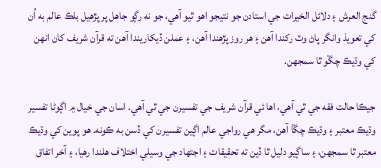گنج العرش ۽ دلائل الخيرات جي استادن جو نتيجو اهو ٿيو آهي، جو نه رڳو جاهل پر پڙهيل بلڪ عالم به اُن کي تعويذ وانگر پاڻ وٽ رکندا آهن ۽ هر روز پڙهندا آهن، ۽ عملن ڏيکاريندا آهن ته قرآن شريف کان انهن کي وڌيڪ چڱو ٿا سمجهن.

جيڪا حالت فقه جي ٿي آهي، اها ئي قرآن شريف جي تفسيرن جي ٿي آهي. اسان جي خيال ۾ اڳوڻا تفسير وڌيڪ معتبر ۽ وڌيڪ چڱا آهن، مگر هي رواجي عالم اڳين تفسيرن کي ڏسن به ڪونه. هو پوين کي وڌيڪ معتبر ٿا سمجهن، ۽ ساڳيو دليل ٿا ڏين ته تحقيقات ۽ اجتهاد جي وسيلي اختلاف هلندا رهيا، ۽ آخر اتفاق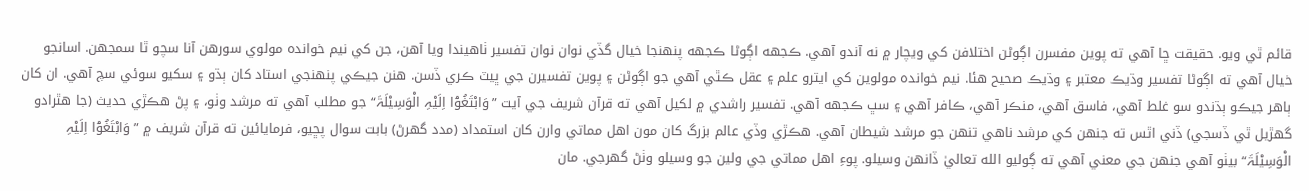قائم ٿي ويو. حقيقت ڇا آهي ته پوين مفسرن اڳوڻن اختلافن کي ويچار ۾ نه آندو آهي. ڪجهه اڳوڻا ڪجهه پنهنجا خيال گڏي نوان نوان تفسير ٺاهيندا ويا آهن، جن کي نيم خوانده مولوي سورهن آنا سچو ٿا سمجهن. اسانجو خيال آهي ته اڳوڻا تفسير وڌيڪ معتبر ۽ وڌيڪ صحيح هئا. نيم خوانده مولوين کي ايترو علم ۽ عقل ڪٿي آهي جو اڳوڻن ۽ پوين تفسيرن جي ڀيٽ ڪري ڏسن. هنن جيڪي پنهنجي استاد کان ٻڌو ۽ سکيو سوئي سچ آهي. ان کان ٻاهر جيڪو ٻڌندو سو غلط آهي، فاسق آهي، منڪر آهي، ڪافر آهي ۽ سڀ ڪجهه آهي. تفسير راشدي ۾ لکيل آهي ته قرآن شريف جي آيت ”وَابْتَغُوْۤا اِلَیْہِ الْوَسِیْلَۃَ“ جو مطلب آهي ته مرشد وٺو، ۽ پڻ هڪڙي حديث (جا هٿرادو گهڙيل ٿي ڏسجي) ڏني اٿس ته جنهن کي مرشد ناهي تنهن جو مرشد شيطان آهي. هڪڙي وڏي عالم بزرگ کان مون اهل مماتي وارن کان استمداد (مدد گهرڻ) بابت سوال پڇيو، فرمايائين ته قرآن شريف ۾ ”وَابْتَغُوْۤا اِلَیْہِ الْوَسِیْلَۃَ“ بيٺو آهي جنهن جي معني آهي ته ڳوليو الله تعاليٰ ڏانهن وسيلو. پوءِ اهل مماتي جي ولين جو وسيلو وٺڻ گهرجي. مان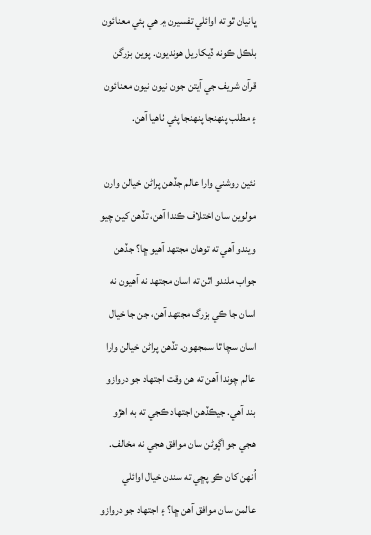ڀانيان ٿو ته اوائلي تفسيرن ۾ هي ٻئي معنائون بلڪل ڪونه ڏيکاريل هونديون. پوين بزرگن قرآن شريف جي آيتن جون نيون نيون معنائون ۽ مطلب پنهنجا پنهنجا پئي ٺاهيا آهن.

نئين روشني وارا عالم جڏهن پراڻن خيالن وارن مولوين سان اختلاف ڪندا آهن، تڏهن کين چيو ويندو آهي ته توهان مجتهد آهيو ڇا؟ جڏهن جواب ملندو اٿن ته اسان مجتهد نه آهيون نه اسان جا ڪي بزرگ مجتهد آهن، جن جا خيال اسان سچا ٿا سمجهون. تڏهن پراڻن خيالن وارا عالم چوندا آهن ته هن وقت اجتهاد جو دروازو بند آهي. جيڪڏهن اجتهاد ڪجي ته به اهڙو هجي جو اڳوڻن سان موافق هجي نه مخالف. اُنهن کان ڪو پڇي ته سندن خيال اوائلي عالمن سان موافق آهن ڇا؟ ۽ اجتهاد جو دروازو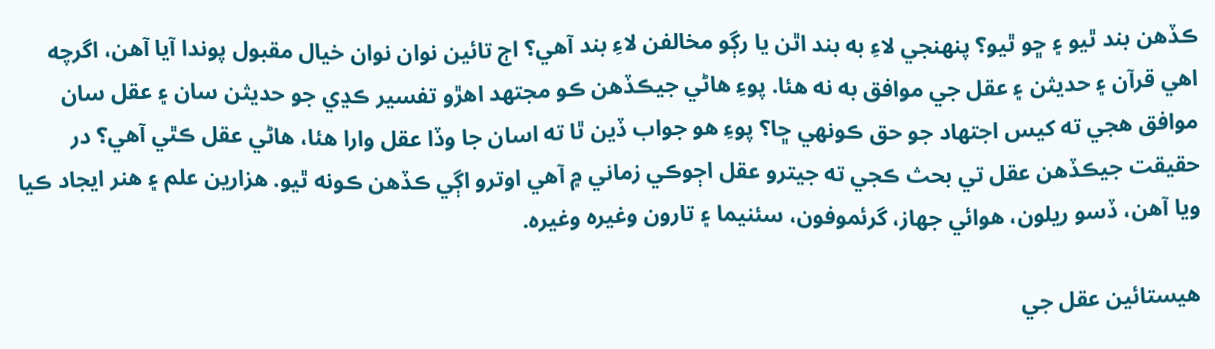ڪڏهن بند ٿيو ۽ ڇو ٿيو؟ پنهنجي لاءِ به بند اٿن يا رڳو مخالفن لاءِ بند آهي؟ اڄ تائين نوان نوان خيال مقبول پوندا آيا آهن، اگرچه اهي قرآن ۽ حديثن ۽ عقل جي موافق به نه هئا. پوءِ هاڻي جيڪڏهن ڪو مجتهد اهڙو تفسير ڪڍي جو حديثن سان ۽ عقل سان موافق هجي ته کيس اجتهاد جو حق ڪونهي ڇا؟ پوءِ هو جواب ڏين ٿا ته اسان جا وڏا عقل وارا هئا، هاڻي عقل ڪٿي آهي؟ در حقيقت جيڪڏهن عقل تي بحث ڪجي ته جيترو عقل اڄوڪي زماني ۾ آهي اوترو اڳي ڪڏهن ڪونه ٿيو. هزارين علم ۽ هنر ايجاد ڪيا ويا آهن، ڏسو ريلون، هوائي جهاز، گرئموفون، سئنيما ۽ تارون وغيره وغيره.

هيستائين عقل جي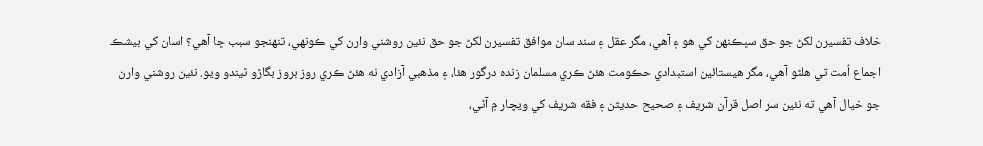خلاف تفسيرن لکڻ جو حق سڀڪنهن کي هو ۽ آهي، مگر عقل ۽ سند سان موافق تفسيرن لکڻ جو حق نئين روشني وارن کي ڪونهي، تنهنجو سبب ڇا آهي؟ اسان کي بيشڪ اجماع اُمت تي هلڻو آهي، مگر هيستائين استبدادي حڪومت هئڻ ڪري مسلمان زنده درگور هئا، ۽ مذهبي آزادي نه هئڻ ڪري روز بروز بگاڙو ٿيندو ويو. نئين روشني وارن جو خيال آهي ته نئين سر اصل قرآن شريف ۽ صحيح حديثن ۽ فقه شريف کي ويچار ۾ آڻي،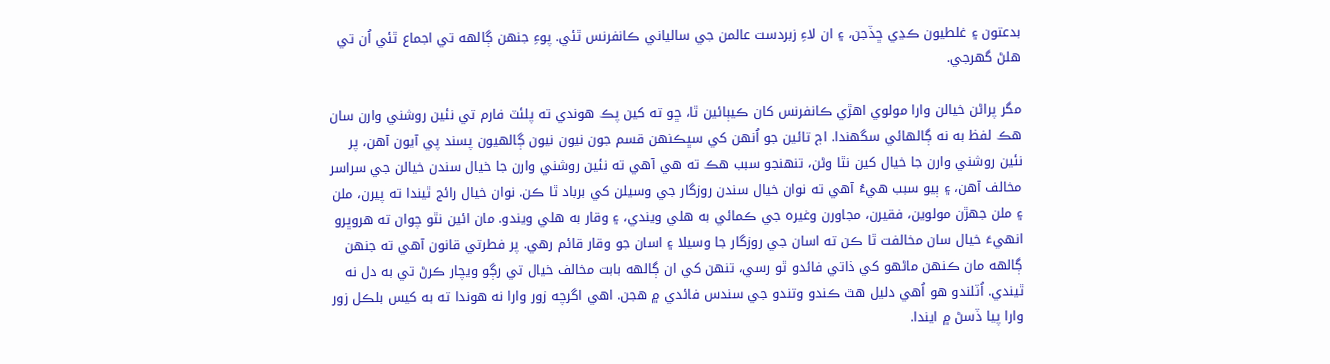بدعتون ۽ غلطيون ڪڍي ڇڏجن، ۽ ان لاءِ زبردست عالمن جي سالياني ڪانفرنس ٿئي. پوءِ جنهن ڳالهه تي اجماع ٿئي اُن تي هلڻ گهرجي.

مگر پراڻن خيالن وارا مولوي اهڙي ڪانفرنس کان ڪيٻائين ٿا، ڇو ته کين پڪ هوندي ته پلئٽ فارم تي نئين روشني وارن سان هڪ لفظ به نه ڳالهائي سگهندا. اڄ تائين جو اُنهن کي سڀڪنهن قسم جون نيون نيون ڳالهيون پسند پي آيون آهن، پر نئين روشني وارن جا خيال کين نٿا وڻن، تنهنجو سبب هڪ ته هي آهي ته نئين روشني وارن جا خيال سندن خيالن جي سراسر مخالف آهن، ۽ ٻيو سبب هيءُ آهي ته نوان خيال سندن روزگار جي وسيلن کي برباد ٿا ڪن. نوان خيال رائج ٿيندا ته پيرن، ملن ۽ ملن جهڙن مولوين، فقيرن، مجاورن وغيره جي ڪمائي به هلي ويندي، ۽ وقار به هلي ويندو. مان ائين نٿو چوان ته هروڀرو انهيءَ خيال سان مخالفت ٿا ڪن ته اسان جي روزگار جا وسيلا ۽ اسان جو وقار قائم رهي. پر فطرتي قانون آهي ته جنهن ڳالهه مان ڪنهن ماڻهو کي ذاتي فائدو ٿو رسي، تنهن کي ان ڳالهه بابت مخالف خيال تي رڳو ويچار ڪرڻ تي به دل نه ٿيندي. اُٽلندو هو اُهي دليل هٿ ڪندو وتندو جي سندس فائدي ۾ هجن. اهي اگرچه زور وارا نه هوندا ته به کيس بلڪل زور وارا پيا ڏسڻ ۾ ايندا.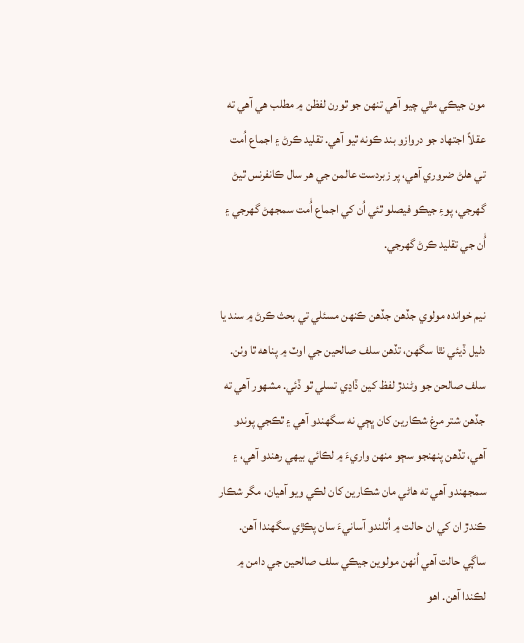مون جيڪي مٿي چيو آهي تنهن جو ٿورن لفظن ۾ مطلب هي آهي ته عقلاً اجتهاد جو دروازو بند ڪونه ٿيو آهي. تقليد ڪرڻ ۽ اجماع اُمت تي هلڻ ضروري آهي، پر زبردست عالمن جي هر سال ڪانفرنس ٿيڻ گهرجي، پوءِ جيڪو فيصلو ٿئي اُن کي اجماع اُٰمت سمجهڻ گهرجي ۽ اُٰن جي تقليد ڪرڻ گهرجي.

نيم خوانده مولوي جڏهن جڏهن ڪنهن مسئلي تي بحث ڪرڻ ۾ سند يا دليل ڏيئي نٿا سگهن، تڏهن سلف صالحين جي اوٽ ۾ پناهه ٿا وٺن. سلف صالحن جو وڻندڙ لفظ کين ڏاڍي تسلي ٿو ڏئي. مشهور آهي ته جڏهن شتر مرغ شڪارين کان ڀڄي نه سگهندو آهي ۽ ٿڪجي پوندو آهي، تڏهن پنهنجو سڄو منهن واريءَ ۾ لڪائي بيهي رهندو آهي، ۽ سمجهندو آهي ته هاڻي مان شڪارين کان لڪي ويو آهيان، مگر شڪار ڪندڙ ان کي ان حالت ۾ اُٽلندو آسانيءَ سان پڪڙي سگهندا آهن. ساڳي حالت آهي اُنهن مولوين جيڪي سلف صالحين جي دامن ۾ لڪندا آهن. اهو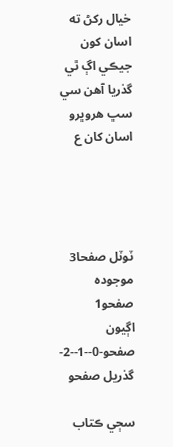خيال رکڻ ته اسان کون جيڪي اڳ ٿي گذريا آهن سي سڀ هروڀرو اسان کان ع




ٽوٽل صفحا3
موجودہ صفحو1
اڳيون صفحو-0--1--2-گذريل صفحو

سڄي ڪتاب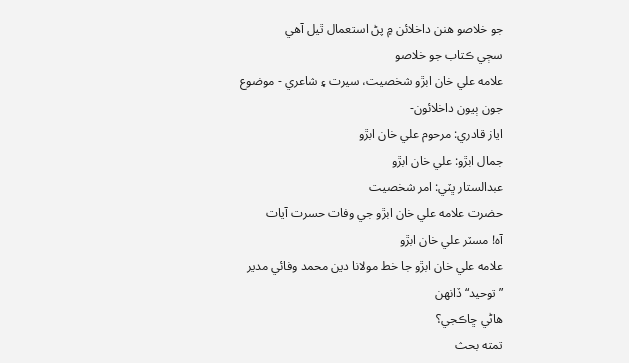جو خلاصو ھنن داخلائن ۾ پڻ استعمال ٿيل آھي
سڄي ڪتاب جو خلاصو
علامه علي خان ابڙو شخصيت، سيرت ۽ شاعري - موضوع جون ٻيون داخلائون-
اياز قادري: مرحوم علي خان ابڙو
جمال ابڙو: علي خان ابڙو
عبدالستار ڀٽي: امر شخصيت
حضرت علامه علي خان ابڙو جي وفات حسرت آيات
آه! مسٽر علي خان ابڙو
علامه علي خان ابڙو جا خط مولانا دين محمد وفائي مدير ”توحيد“ ڏانهن
هاڻي ڇاڪجي؟
تمته بحث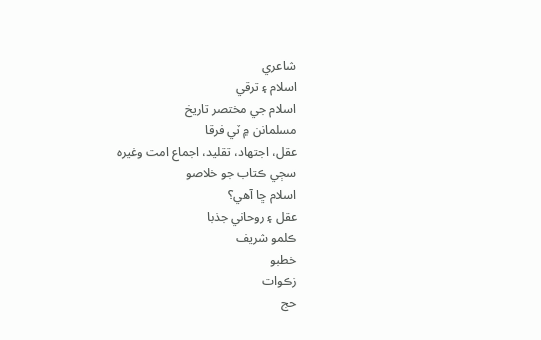شاعري
اسلام ۽ ترقي
اسلام جي مختصر تاريخ
مسلمانن ۾ ٽي فرقا
عقل، اجتهاد، تقليد، اجماع امت وغيره
سڄي ڪتاب جو خلاصو
اسلام ڇا آهي؟
عقل ۽ روحاني جذبا
ڪلمو شريف
خطبو
زڪوات
حج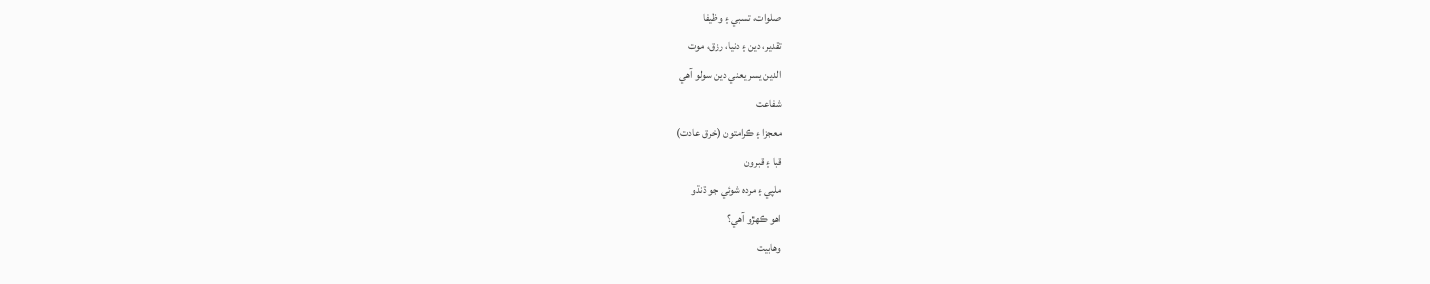صلوات، تسبي ۽ وظيفا
تقدير، دين ۽ دنيا، رزق، موت
الدين يسر يعني دين سولو آهي
شفاعت
معجزا ۽ ڪرامتون (خرق عادت)
قبا ۽ قبرون
ملپي ۽ مرده شوئي جو ڌنڌو
اهو ڪهڙو آهي؟
وهابيت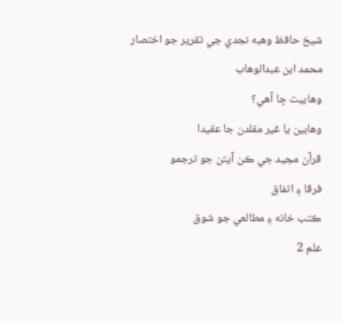شيخ حافظ وهبه نجدي جي تقرير جو اختصار
محمد ابن عبدالوهاب
وهابيت ڇا آهي؟
وهابين يا غير مقلدن جا عقيدا
قرآن مجيد جي ڪن آيتن جو ترجمو
فرقا ۽ اتفاق
ڪتب خانه ۽ مطالعي جو شوق
علم 2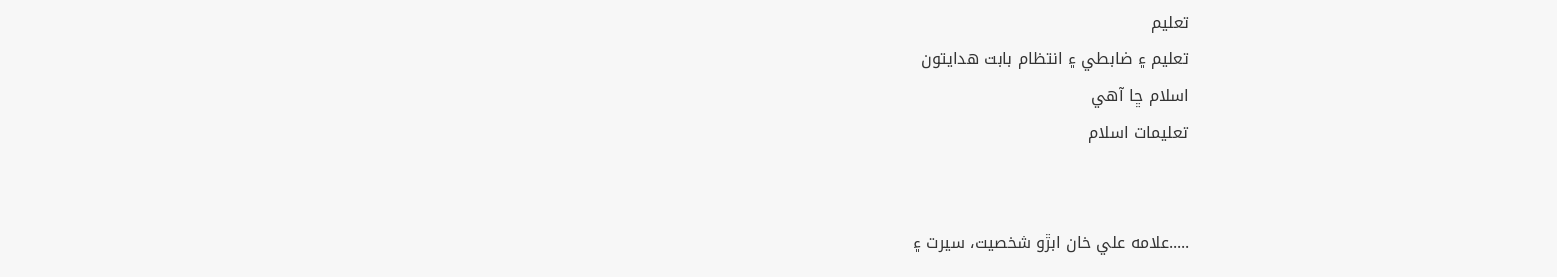تعليم
تعليم ۽ ضابطي ۽ انتظام بابت هدايتون
اسلام ڇا آھي
تعليمات اسلام


.....علامه علي خان ابڙو شخصيت، سيرت ۽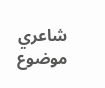شاعري موضوع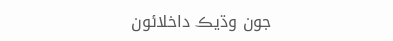جون وڌيڪ داخلائون